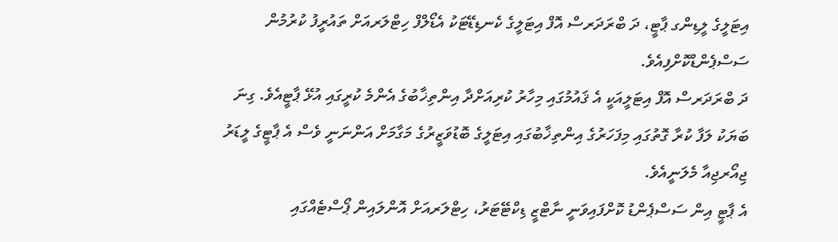އިޓަލީގެ ލީޑިންގ ޕާޓީ، ދަ ބްރަދަރސް އޮފް އިޓަލީގެ ކެނޑިޑޭޓަކު އެޑޯލްފް ހިޓްލަރއަށް ތައުރީފު ކުރުމުން ސަސްޕެންޑްކޮށްފިއެވެ.
ދަ ބްރަދަރސް އޮފް އިޓަލީއަކީ އެ ޤައުމުގައި މިހާރު ކުރިއަށްދާ އިންތިޚާބުގެ އެންމެ ކުރީގައި އުޅޭ ޕާޓީއެވެ. ގިނަ ބަޔަކު ލަފާ ކުރާ ގޮތުގައި މިފަހަރުގެ އިންތިޚާބުގައި އިޓަލީގެ ބޮޑުވަޒީރުގެ މަގާމަށް އަންނަނީ ވެސް އެ ޕާޓީގެ ލީޑަރު ޖިއޯރޖިއާ މެލަނީއެވެ.
އެ ޕާޓީ އިން ސަސްޕެންޑު ކޮށްފައިވަނީ ނާޓްޒީ ޑިކްޓޭޓަރު، ހިޓްލަރއަށް އޮންލައިން ޕޯސްޓެއްގައި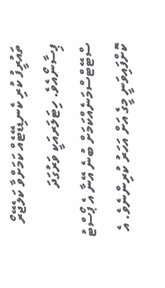ތައުރީފު ކުރި ކެނޑިޑޭޓެއް ކަމަށްވާ ކަލެޖޭރޯ ޕިސާނޯއެވެ. ހިޓަލަރއަކީ ވަރުގަދަ ސްޓޭޓްސްމަނެއްކަމަށް ބުނެ އޭނާ އެ ޕޯސްޓު ކޮށްފައިވަނީ މީގެ އަށް އަހަރު ކުރިންނެވެ. އެ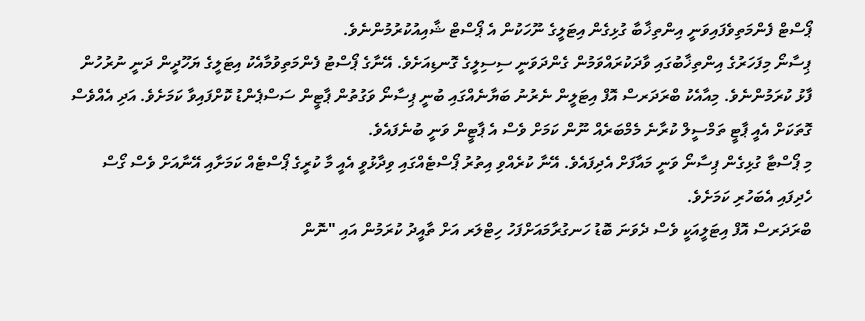ޕޯސްޓް ފެންމަތިވެފައިވަނީ އިންތިޚާބާ ގުޅިގެން އިޓަލީގެ ނޫހަކުން އެ ޕޯސްޓް ޝާއިއުކުރުމުންނެވެ.
ޕިސާނޯ މިފަހަރުގެ އިންތިޚާބުގައި ވާދަކުރައްވަމުން ގެންދަވަނީ ސިސިލީގެ ގޮނޑިއަށެވެ. އޭނާގެ ޕޯސްޓު ފެންމަތިވުމާއެކު އިޓަލީގެ ޔަހޫދީން ދަނީ ނުރުހުން ފާޅު ކުރަމުންނެވެ. މިއާއެކު ބްރަދަރސް އޮފް އިޓަލީން ނެރުނު ބަޔާނެއްގައި ބުނީ ޕިސާނޯ ވަގުތުން ޕާޓީން ސަސްޕެންޑު ކޮށްފައިވާ ކަމަށެވެ. އަދި އެއްވެސް ގޮތަކަށް އެއީ ޕާޓީ ތަމްސީލް ކުރާނެ މެމްބަރެއް ނޫން ކަމަށް ވެސް އެ ޕާޓީން ވަނީ ބުނެފައެވެ.
މި ޕޯސްޓާ ގުޅިގެން ޕިސާނޯ ވަނީ މައާފަށް އެދިފައެވެ. އޭނާ ކުރެއްވި އިތުރު ޕޯސްޓެއްގައި ވިދާޅުވީ އެއީ މާ ކުރީގެ ޕޯސްޓެއް ކަމަށާއި އޭނާއަށް ވެސް ގޯސް ހެދިފައި އެބަހުރި ކަމަށެވެ.
ބްރަދަރސް އޮފް އިޓަލީއަކީ ވެސް ދެވަނަ ބޮޑު ހަނގުރާމައަށްފަހު ހިޓްލަރ އަށް ތާއީދު ކުރަމުން އައި "ނޮން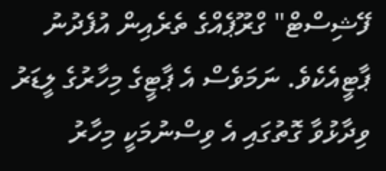ފޭޝިސްޓް" ގްރޫޕެއްގެ ތެރެއިން އުފެދުނު ޕާޓީއެކެވެ. ނަމަވެސް އެ ޕާޓީގެ މިހާރުގެ ލީޑަރު ވިދާޅުވާ ގޮތުގައި އެ ވިސްނުމަކީ މިހާރު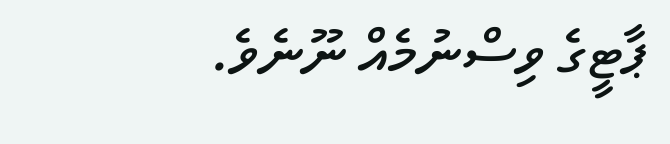ޕާޓީގެ ވިސްނުމެއް ނޫނެވެ.